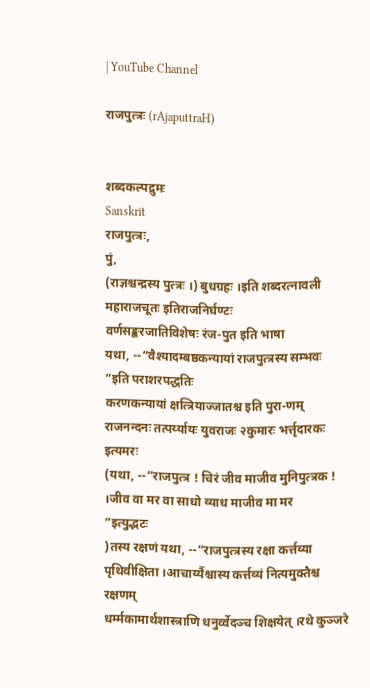| YouTube Channel

राजपुत्त्रः (rAjaputtraH)


शब्दकल्पद्रुमः
Sanskrit
राजपुत्त्रः,
पुं,
(राज्ञश्चन्द्रस्य पुत्त्रः ।) बुधग्रहः ।इति शब्दरत्नावली
महाराजचूतः इतिराजनिर्घण्टः
वर्णसङ्करजातिविशेषः रंज-पुत इति भाषा
यथा, --“वैश्यादम्बष्ठकन्यायां राजपुत्त्रस्य सम्भवः
”इति पराशरपद्धतिः
करणकन्यायां क्षत्त्रियाज्जातश्च इति पुरा-णम्
राजनन्दनः तत्पर्य्यायः युवराजः २कुमारः भर्त्तृदारकः इत्यमरः
(यथा, --“राजपुत्त्र ! चिरं जीव माजीव मुनिपुत्त्रक ! ।जीव वा मर वा साधो व्याध माजीव मा मर
”इत्युद्भटः
)तस्य रक्षणं यथा, --“राजपुत्त्रस्य रक्षा कर्त्तव्या पृथिवीक्षिता ।आचार्य्यैश्चास्य कर्त्तव्यं नित्यमुक्तैश्च रक्षणम्
धर्म्मकामार्थशास्त्राणि धनुर्व्वेदञ्च शिक्षयेत् ।रथे कुञ्जरे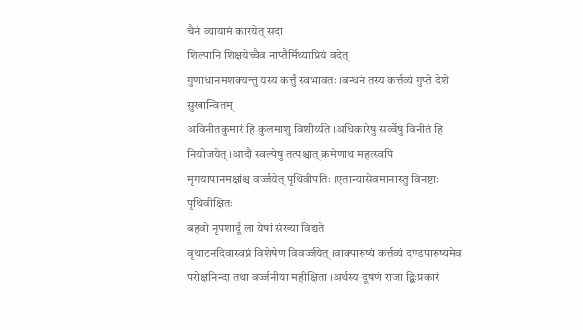चैनं व्यायामं कारयेत् सदा
शिल्पानि शिक्षयेच्चैव नाप्तैर्मिथ्याप्रियं वदेत्
गुणाधानमशक्यन्तु यस्य कर्त्तुं स्वभावतः ।बन्धनं तस्य कर्त्तव्यं गुप्ते देशे सुखान्वितम्
अविनीतकुमारं हि कुलमाशु विशीर्य्यते ।अधिकारेषु सर्व्वेषु विनीतं हि नियोजयेत् ।आदौ स्वल्पेषु तत्पश्चात् क्रमेणाथ महत्स्वपि
मृगयापानमक्षांश्च वर्ज्जयेत् पृथिवीपतिः ।एतान्यासेवमानास्तु विनष्टाः पृथिवीक्षितः
बहवो नृपशार्दू ला येषां संख्या विद्यते
वृथाटनदिवास्वप्नं विशेषेण विवर्ज्जयेत् ।वाक्पारुष्यं कर्त्तव्यं दण्डपारुष्यमेव
परोक्षनिन्दा तथा वर्ज्जनीया महीक्षिता ।अर्थस्य दूषणं राजा द्बिःप्रकारं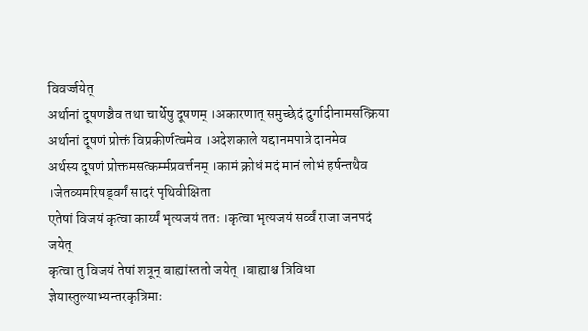विवर्ज्जयेत्
अर्थानां दूषणञ्चैव तथा चार्थेषु दूषणम् ।अकारणात् समुच्छेदं दुर्गादीनामसत्क्रिया
अर्थानां दूषणं प्रोक्तं विप्रकीर्णत्वमेव ।अदेशकाले यद्दानमपात्रे दानमेव
अर्थस्य दूषणं प्रोक्तमसत्कर्म्मप्रवर्त्तनम् ।कामं क्रोधं मदं मानं लोभं हर्षन्तथैव ।जेतव्यमरिषड्वर्गं सादरं पृथिवीक्षिता
एतेषां विजयं कृत्वा कार्य्यं भृत्यजयं ततः ।कृत्वा भृत्यजयं सर्व्वं राजा जनपदं जयेत्
कृत्वा तु विजयं तेषां शत्रून् बाह्यांस्ततो जयेत् ।बाह्याश्च त्रिविधा ज्ञेयास्तुल्याभ्यन्तरकृत्रिमाः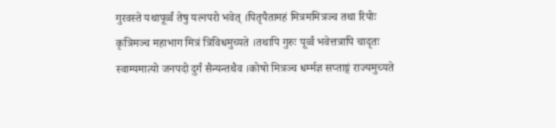गुरवस्ते यथापूर्व्वं तेषु यत्नपरो भवेत् ।पितृपैतामहं मित्रममित्रञ्च तथा रिपोः
कृत्रिमञ्च महाभाग मित्रं त्रिविधमुच्यते ।तथापि गुरुः पूर्व्वं भवेत्तत्रापि चादृतः
स्वाम्यमात्यो जनपदो दुर्गं सैन्यन्तथैव ।कोषो मित्रञ्च धर्म्मज्ञ सप्ताङ्गं राज्यमुच्यते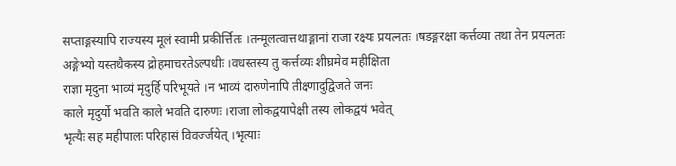सप्ताङ्गस्यापि राज्यस्य मूलं स्वामी प्रकीर्त्तितः ।तन्मूलत्वात्तथाङ्गानां राजा रक्ष्यः प्रयत्नतः ।षडङ्गरक्षा कर्त्तव्या तथा तेन प्रयत्नतः
अङ्गेभ्यो यस्तथैकस्य द्रोहमाचरतेऽल्पधीः ।वधस्तस्य तु कर्त्तव्यः शीघ्रमेव महीक्षिता
राज्ञा मृदुना भाव्यं मृदुर्हि परिभूयते ।न भाव्यं दारुणेनापि तीक्ष्णादुद्विजते जनः
काले मृदुर्यो भवति काले भवति दारुणः ।राजा लोकद्वयापेक्षी तस्य लोकद्वयं भवेत्
भृत्यैः सह महीपालः परिहासं विवर्ज्जयेत् ।भृत्याः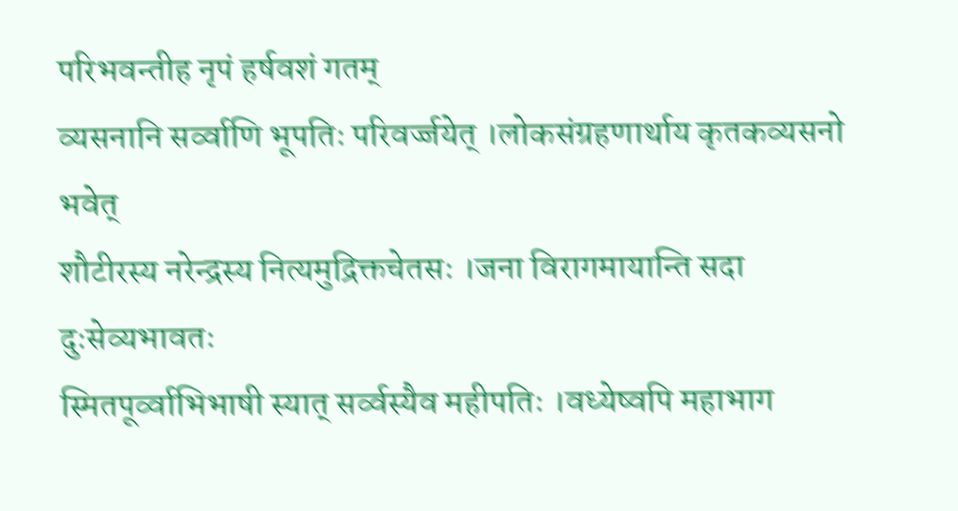परिभवन्तीह नृपं हर्षवशं गतम्
व्यसनानि सर्व्वाणि भूपतिः परिवर्ज्जयेत् ।लोकसंग्रहणार्थाय कृतकव्यसनो भवेत्
शौटीरस्य नरेन्द्रस्य नित्यमुद्रिक्तचेतसः ।जना विरागमायान्ति सदा दुःसेव्यभावतः
स्मितपूर्व्वाभिभाषी स्यात् सर्व्वस्यैव महीपतिः ।वध्येष्वपि महाभाग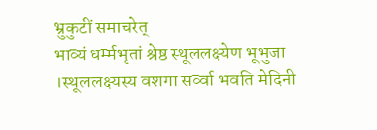भ्रुकुटीं समाचरेत्
भाव्यं धर्म्मभृतां श्रेष्ठ स्थूललक्ष्येण भूभुजा ।स्थूललक्ष्यस्य वशगा सर्व्वा भवति मेदिनी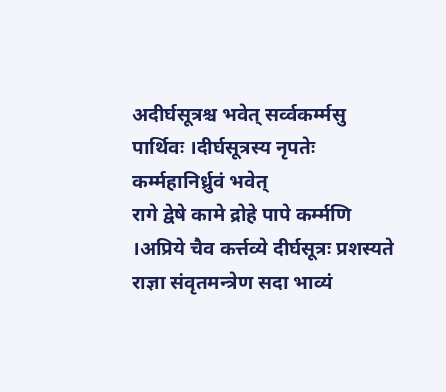अदीर्घसूत्रश्च भवेत् सर्व्वकर्म्मसु पार्थिवः ।दीर्घसूत्रस्य नृपतेः कर्म्महानिर्ध्रुवं भवेत्
रागे द्वेषे कामे द्रोहे पापे कर्म्मणि ।अप्रिये चैव कर्त्तव्ये दीर्घसूत्रः प्रशस्यते
राज्ञा संवृतमन्त्रेण सदा भाव्यं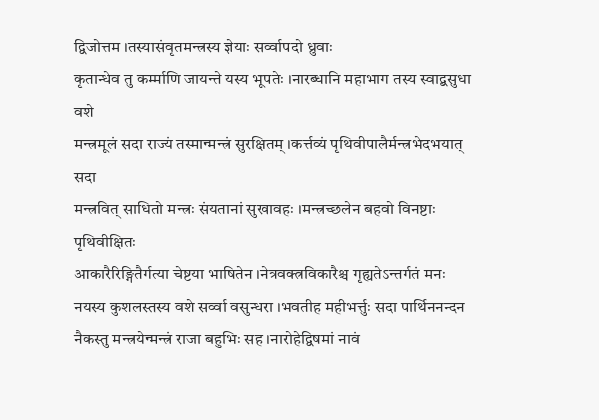द्विजोत्तम ।तस्यासंवृतमन्त्रस्य ज्ञेयाः सर्व्वापदो ध्रुवाः
कृतान्धेव तु कर्म्माणि जायन्ते यस्य भूपतेः ।नारब्धानि महाभाग तस्य स्वाद्बसुधा वशे
मन्त्रमूलं सदा राज्यं तस्मान्मन्त्रं सुरक्षितम् ।कर्त्तव्यं पृथिवीपालैर्मन्त्रभेदभयात् सदा
मन्त्रवित् साधितो मन्त्रः संयतानां सुखावहः ।मन्त्रच्छलेन बहवो विनष्टाः पृथिवीक्षितः
आकारैरिङ्गितैर्गत्या चेष्टया भाषितेन ।नेत्रवक्त्रविकारैश्च गृह्यतेऽन्तर्गतं मनः
नयस्य कुशलस्तस्य वशे सर्व्वा वसुन्धरा ।भवतीह महीभर्त्तुः सदा पार्थिननन्दन
नैकस्तु मन्त्रयेन्मन्त्रं राजा बहुभिः सह ।नारोहेद्विषमां नावं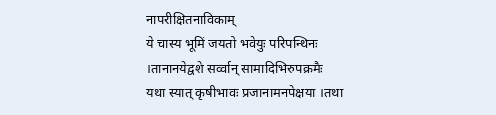नापरीक्षितनाविकाम्
ये चास्य भूमिं जयतो भवेयुः परिपन्थिनः ।तानानयेद्वशे सर्व्वान् सामादिभिरुपक्रमैः
यथा स्यात् कृषीभावः प्रजानामनपेक्षया ।तथा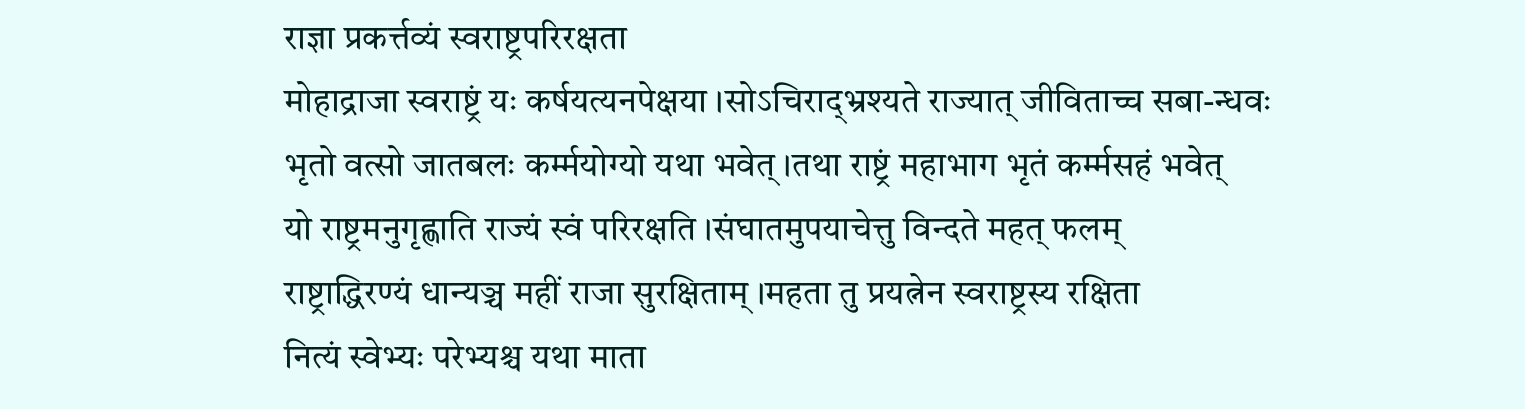राज्ञा प्रकर्त्तव्यं स्वराष्ट्रपरिरक्षता
मोहाद्राजा स्वराष्ट्रं यः कर्षयत्यनपेक्षया ।सोऽचिराद्भ्रश्यते राज्यात् जीविताच्च सबा-न्धवः
भृतो वत्सो जातबलः कर्म्मयोग्यो यथा भवेत् ।तथा राष्ट्रं महाभाग भृतं कर्म्मसहं भवेत्
यो राष्ट्रमनुगृह्णाति राज्यं स्वं परिरक्षति ।संघातमुपयाचेत्तु विन्दते महत् फलम्
राष्ट्राद्धिरण्यं धान्यञ्च महीं राजा सुरक्षिताम् ।महता तु प्रयत्नेन स्वराष्ट्रस्य रक्षिता
नित्यं स्वेभ्यः परेभ्यश्च यथा माता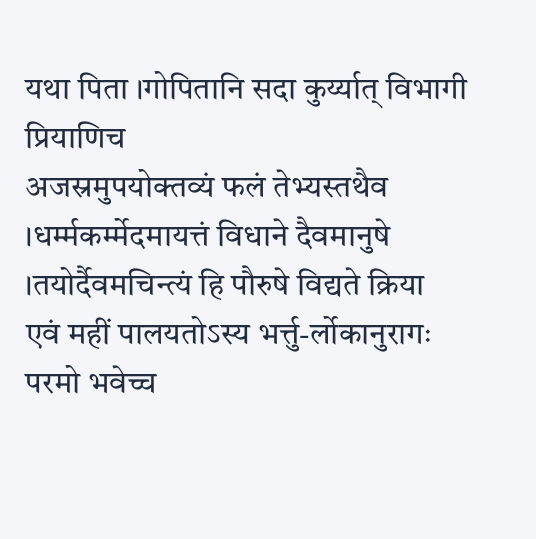यथा पिता ।गोपितानि सदा कुर्य्यात् विभागी प्रियाणिच
अजस्रमुपयोक्तव्यं फलं तेभ्यस्तथैव ।धर्म्मकर्म्मेदमायत्तं विधाने दैवमानुषे ।तयोर्दैवमचिन्त्यं हि पौरुषे विद्यते क्रिया
एवं महीं पालयतोऽस्य भर्त्तु-र्लोकानुरागः परमो भवेच्च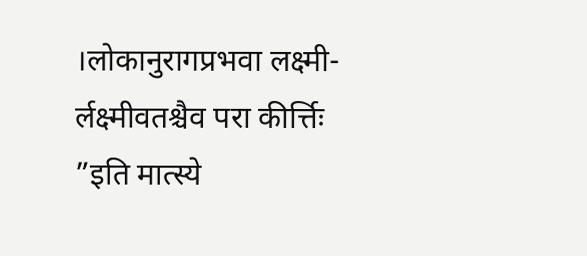।लोकानुरागप्रभवा लक्ष्मी-र्लक्ष्मीवतश्चैव परा कीर्त्तिः
”इति मात्स्ये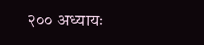२०० अध्यायः